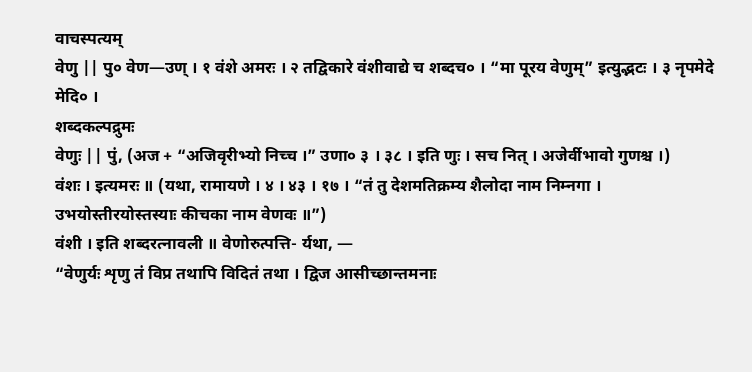वाचस्पत्यम्
वेणु || पु० वेण—उण् । १ वंशे अमरः । २ तद्विकारे वंशीवाद्ये च शब्दच० । “मा पूरय वेणुम्” इत्युद्भटः । ३ नृपमेदे मेदि० ।
शब्दकल्पद्रुमः
वेणुः || पुं, (अज + “अजिवृरीभ्यो निच्च ।” उणा० ३ । ३८ । इति णुः । सच नित् । अजेर्वीभावो गुणश्च ।)
वंशः । इत्यमरः ॥ (यथा, रामायणे । ४ । ४३ । १७ । “तं तु देशमतिक्रम्य शैलोदा नाम निम्नगा । उभयोस्तीरयोस्तस्याः कीचका नाम वेणवः ॥”)
वंशी । इति शब्दरत्नावली ॥ वेणोरुत्पत्ति- र्यथा, —
“वेणुर्यः शृणु तं विप्र तथापि विदितं तथा । द्विज आसीच्छान्तमनाः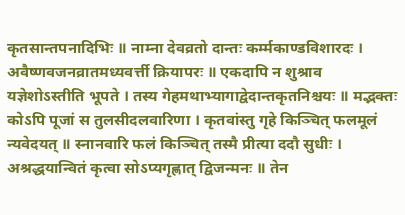कृतसान्तपनादिभिः ॥ नाम्ना देवव्रतो दान्तः कर्म्मकाण्डविशारदः । अवैष्णवजनव्रातमध्यवर्त्ती क्रियापरः ॥ एकदापि न शुश्राव यज्ञेशोऽस्तीति भूपते । तस्य गेहमथाभ्यागाद्वेदान्तकृतनिश्चयः ॥ मद्भक्तः कोऽपि पूजां स तुलसीदलवारिणा । कृतवांस्तु गृहे किञ्चित् फलमूलं न्यवेदयत् ॥ स्नानवारि फलं किञ्चित् तस्मै प्रीत्या ददौ सुधीः । अश्रद्धयान्वितं कृत्वा सोऽप्यगृह्णात् द्विजन्मनः ॥ तेन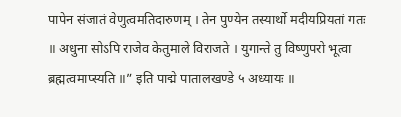पापेन संजातं वेणुत्वमतिदारुणम् । तेन पुण्येन तस्यार्थो मदीयप्रियतां गतः ॥ अधुना सोऽपि राजेव केतुमाले विराजते । युगान्ते तु विष्णुपरो भूत्वा ब्रह्मत्वमाप्स्यति ॥” इति पाद्मे पातालखण्डे ५ अध्यायः ॥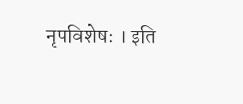नृपविशेषः । इति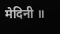मेदिनी ॥